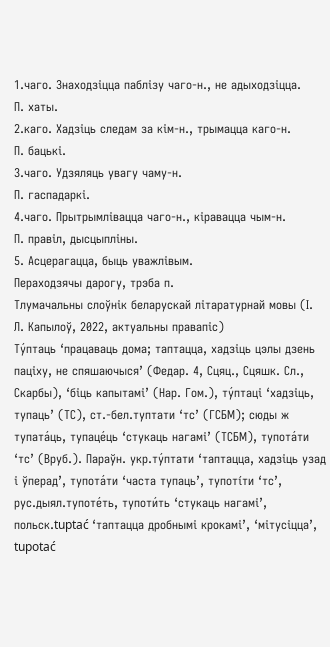1.чаго. Знаходзіцца паблізу чаго-н., не адыходзіцца.
П. хаты.
2.каго. Хадзіць следам за кім-н., трымацца каго-н.
П. бацькі.
3.чаго. Удзяляць увагу чаму-н.
П. гаспадаркі.
4.чаго. Прытрымлівацца чаго-н., кіравацца чым-н.
П. правіл, дысцыпліны.
5. Асцерагацца, быць уважлівым.
Пераходзячы дарогу, трэба п.
Тлумачальны слоўнік беларускай літаратурнай мовы (І. Л. Капылоў, 2022, актуальны правапіс)
Ту́птаць ‘працаваць дома; таптацца, хадзіць цэлы дзень паціху, не спяшаючыся’ (Федар. 4, Сцяц., Сцяшк. Сл., Скарбы), ‘біць капытамі’ (Нар. Гом.), ту́птаці ‘хадзіць, тупаць’ (ТС), ст.-бел.туптати ‘тс’ (ГСБМ); сюды ж тупата́ць, тупаце́ць ‘стукаць нагамі’ (ТСБМ), тупота́ти ‘тс’ (Вруб.). Параўн. укр.ту́птати ‘таптацца, хадзіць узад і ўперад’, тупота́ти ‘часта тупаць’, тупоті́ти ‘тс’, рус.дыял.тупоте́ть, тупоти́ть ‘стукаць нагамі’, польск.tuptać ‘таптацца дробнымі крокамі’, ‘мітусіцца’, tupotać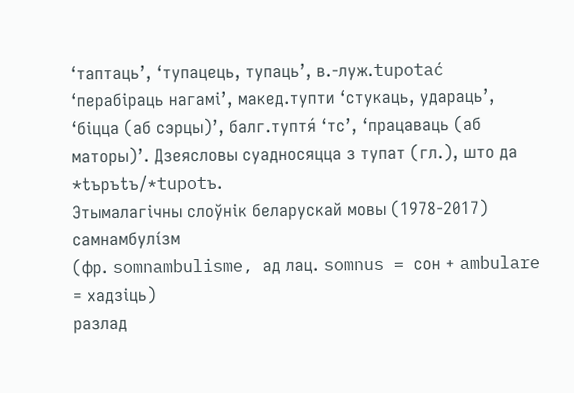‘таптаць’, ‘тупацець, тупаць’, в.-луж.tupotać ‘перабіраць нагамі’, макед.тупти ‘стукаць, удараць’, ‘біцца (аб сэрцы)’, балг.туптя́ ‘тс’, ‘працаваць (аб маторы)’. Дзеясловы суадносяцца з тупат (гл.), што да *tъpъtъ/*tupotъ.
Этымалагічны слоўнік беларускай мовы (1978-2017)
самнамбулі́зм
(фр. somnambulisme, ад лац. somnus = сон + ambulare = хадзіць)
разлад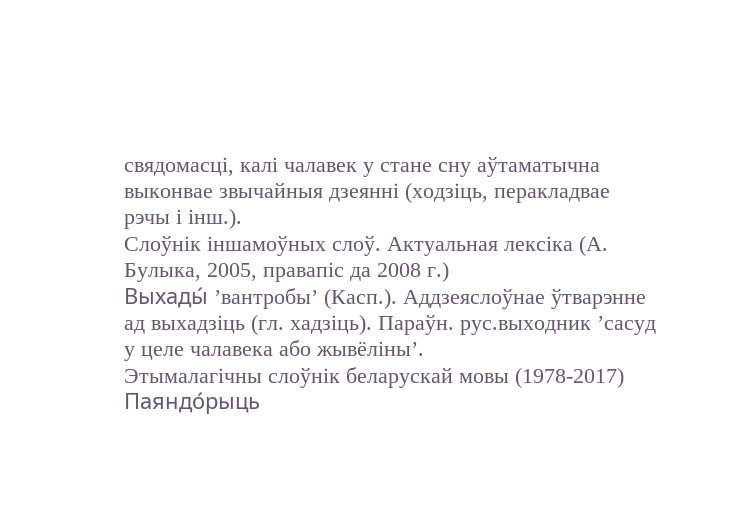свядомасці, калі чалавек у стане сну аўтаматычна выконвае звычайныя дзеянні (ходзіць, перакладвае рэчы і інш.).
Слоўнік іншамоўных слоў. Актуальная лексіка (А. Булыка, 2005, правапіс да 2008 г.)
Выхады́ ’вантробы’ (Касп.). Аддзеяслоўнае ўтварэнне ад выхадзіць (гл. хадзіць). Параўн. рус.выходник ’сасуд у целе чалавека або жывёліны’.
Этымалагічны слоўнік беларускай мовы (1978-2017)
Паяндо́рыць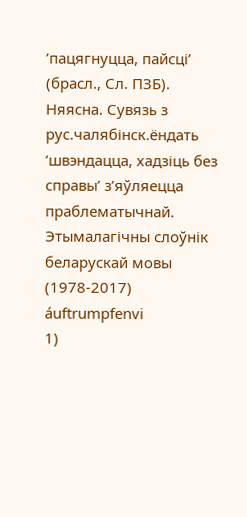’пацягнуцца, пайсці’ (брасл., Сл. ПЗБ). Няясна. Сувязь з рус.чалябінск.ёндать ’швэндацца, хадзіць без справы’ з’яўляецца праблематычнай.
Этымалагічны слоўнік беларускай мовы (1978-2017)
áuftrumpfenvi
1)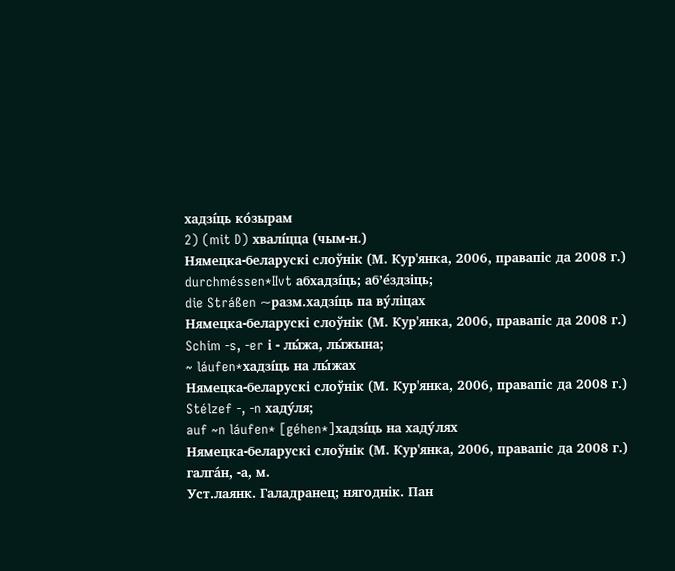хадзі́ць ко́зырам
2) (mit D) хвалі́цца (чым-н.)
Нямецка-беларускі слоўнік (М. Кур'янка, 2006, правапіс да 2008 г.)
durchméssen*IIvt абхадзі́ць; аб’е́здзіць;
die Stráßen ~разм.хадзі́ць па ву́ліцах
Нямецка-беларускі слоўнік (М. Кур'янка, 2006, правапіс да 2008 г.)
Schim -s, -er і - лы́жа, лы́жына;
~ láufen*хадзі́ць на лы́жах
Нямецка-беларускі слоўнік (М. Кур'янка, 2006, правапіс да 2008 г.)
Stélzef -, -n хаду́ля;
auf ~n láufen* [géhen*]хадзі́ць на хаду́лях
Нямецка-беларускі слоўнік (М. Кур'янка, 2006, правапіс да 2008 г.)
галга́н, ‑а, м.
Уст.лаянк. Галадранец; нягоднік. Пан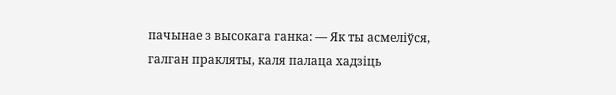пачынае з высокага ганка: — Як ты асмеліўся, галган пракляты, каля палаца хадзіць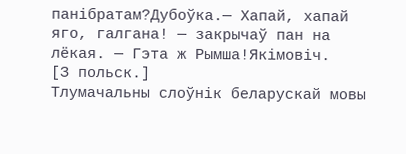панібратам?Дубоўка.— Хапай, хапай яго, галгана! — закрычаў пан на лёкая. — Гэта ж Рымша!Якімовіч.
[З польск.]
Тлумачальны слоўнік беларускай мовы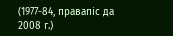(1977-84, правапіс да 2008 г.)